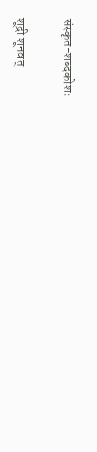संस्कृत-शब्दकोशः

शूद्री शूनवत्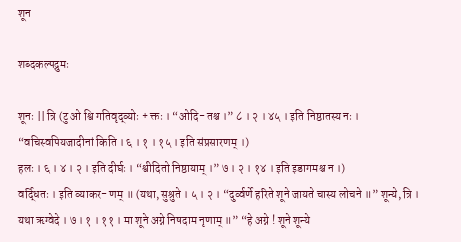शून

शब्दकल्पद्रुमः

शूनः || त्रि (टु ओ श्वि गतिवृद्व्योः + क्तः । “ओदि- तश्च ।” ८ । २ । ४५ । इति निष्ठातस्य नः । “वचिस्वपियजादीनां किति । ६ । १ । १५ । इति संप्रसारणम् ।)
हलः । ६ । ४ । २ । इति दीर्घः । “श्वीदितो निष्ठायाम् ।” ७ । २ । १४ । इति इडागमश्च न ।)
वर्द्धितः । इति व्याकर- णम् ॥ (यथा, सुश्रुते । ५ । २ । “दुर्व्वर्णे हरिते शूने जायते चास्य लोचने ॥” शून्ये, त्रि । यथा ऋग्वेदे । ७ । १ । ११ । मा शूने अग्ने निषदाम नृणाम् ॥” “हे अग्ने ! शूने शून्ये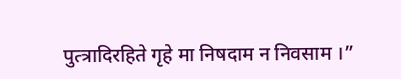पुत्त्रादिरहिते गृहे मा निषदाम न निवसाम ।”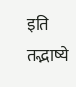इति तद्भाष्ये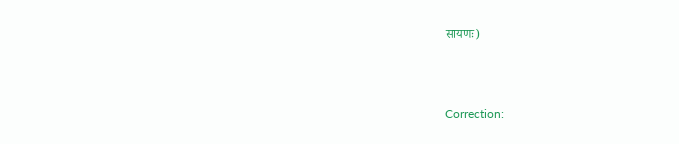सायणः)



Correction: